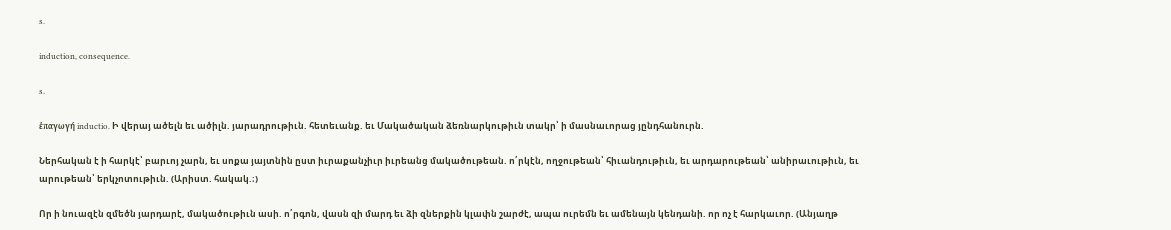s.

induction, consequence.

s.

ἑπαγωγή inductio. Ի վերայ ածելն եւ ածիլն. յարադրութիւն. հետեւանք. եւ Մակածական ձեռնարկութիւն տակր՝ ի մասնաւորաց յընդհանուրն.

Ներհական է ի հարկէ՝ բարւոյ չարն, եւ սոքա յայտնին ըստ իւրաքանչիւր իւրեանց մակածութեան. ո՛րկէն, ողջութեան՝ հիւանդութիւն, եւ արդարութեան՝ անիրաւութիւն, եւ արութեան՝ երկչոտութիւն. (Արիստ. հակակ.։)

Որ ի նուազէն զմեծն յարդարէ, մակածութիւն ասի. ո՛րգոն, վասն զի մարդ եւ ձի զներքին կլափն շարժէ, ապա ուրեմն եւ ամենայն կենդանի. որ ոչ է հարկաւոր. (Անյաղթ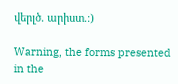վերլծ. արիստ.։)

Warning, the forms presented in the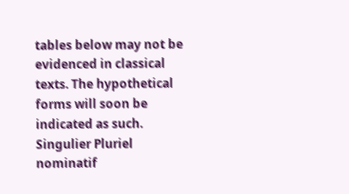tables below may not be evidenced in classical texts. The hypothetical forms will soon be indicated as such.
Singulier Pluriel
nominatif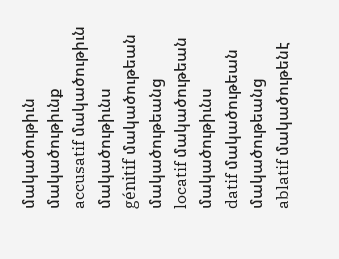մակածութիւն մակածութիւնք
accusatif մակածութիւն մակածութիւնս
génitif մակածութեան մակածութեանց
locatif մակածութեան մակածութիւնս
datif մակածութեան մակածութեանց
ablatif մակածութենէ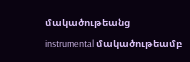մակածութեանց
instrumental մակածութեամբ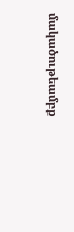մակածութեամբք